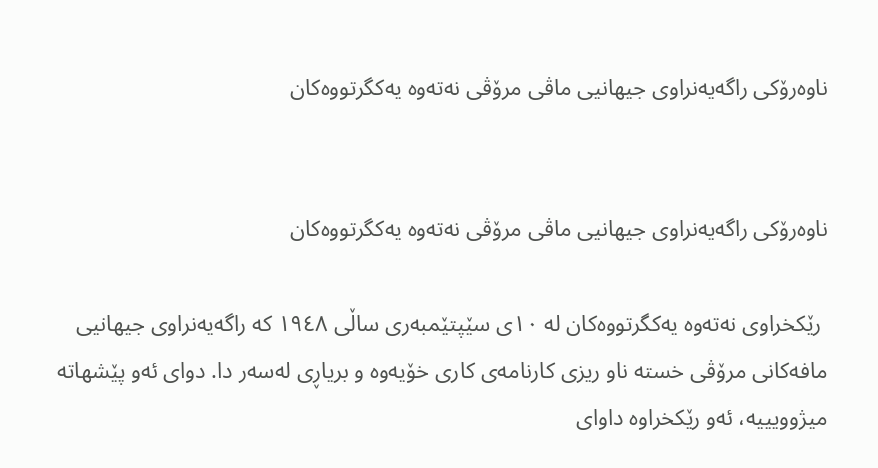ناوەرۆکی راگەیەنراوی جیهانیی ماڤی مرۆڤی نەتەوە یەکگرتووەکان


ناوەرۆکی راگەیەنراوی جیهانیی ماڤی مرۆڤی نەتەوە یەکگرتووەکان

 رێکخراوی نەتەوە یەکگرتووەکان لە ١٠ی سێپتێمبەری ساڵی ١٩٤٨ کە راگەیەنراوی جیهانیی مافەکانی مرۆڤی خستە ناو ریزی کارنامەی کاری خۆیەوە و بریاڕی لەسەر دا. دوای ئەو پێشهاتە میژوویییە، ئەو رێکخراوە داوای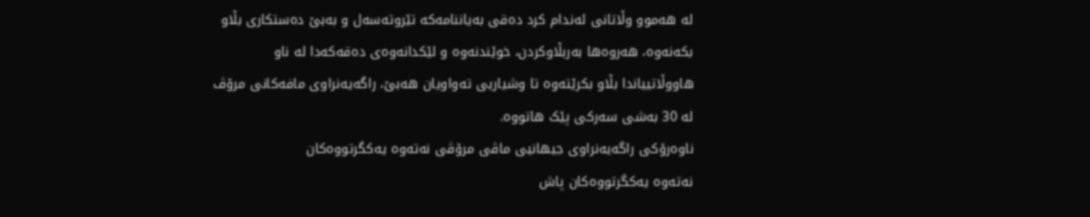لە هەموو وڵاتانی ئەندام کرد دەقی بەیاننامەکە تێروتەسەل و بەبێ دەستکاری بڵاو بکەنەوە، هەروەها بەربڵاوکردن، خوێندنەوە و لێکدانەوەی دەقەکەدا لە ناو هاووڵاتییاندا بڵاو بکرێتەوە تا وشیاریی تەواویان هەبێ، راگەیەنراوی مافەکانی مرۆڤ لە 30 بەشی سەرکی پێک هاتووە.
ناوەرۆکی راگەیەنراوی جیهانیی ماڤی مرۆڤی نەتەوە یەکگرتووەکان
نەتەوە یەکگرتووەکان پاش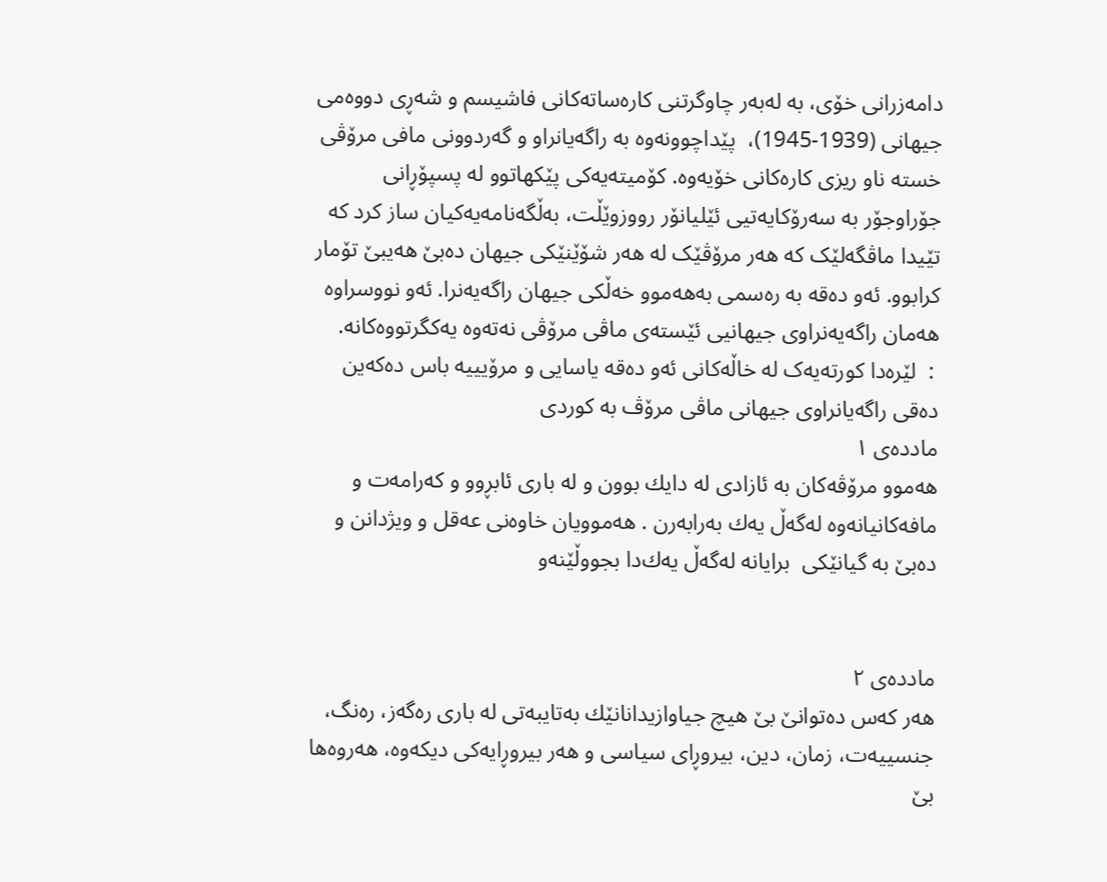دامەزرانی خۆی، بە لەبەر چاوگرتنی کارەساتەکانی فاشیسم و شەڕی دووەمی جیهانی (1939-1945)،  پێداچوونەوە بە راگەیانراو و گەردوونی مافی مرۆڤی خستە ناو ریزی کارەکانی خۆیەوە. کۆمیتەیەکی پێکهاتوو لە پسپۆڕانی جۆراوجۆر بە سەرۆکایەتیی ئێلیانۆر رووزوێڵت، بەڵگەنامەیەکیان ساز کرد کە تێیدا ماڤگەلێک کە هەر مرۆڤێک لە هەر شۆێنێکی جیهان دەبێ هەیبێ تۆمار کرابوو. ئەو دەقە بە رەسمی بەهەموو خەڵکی جیهان راگەیەنرا. ئەو نووسراوە هەمان راگەیەنراوی جیهانیی ئێستەى ماڤی مرۆڤی نەتەوە یەکگرتووەکانە.
 :  لێرەدا کورتەیەک لە خاڵەکانی ئەو دەقە یاسایی و مرۆیییە باس دەکەین
دەقی راگەیانراوی جیهانی ماڤی مرۆڤ بە کوردی
مادده‌ی‌ ١
هه‌موو مرۆڤه‌كان به‌ ئازادی‌ له‌ دایك بوون ‌و له‌ باری‌ ئابڕوو ‌و كه‌رامه‌ت‌ و مافه‌كانیانه‌وه‌ له‌گه‌ڵ‌ یه‌ك به‌رابه‌رن . هه‌موویان خاوه‌نی‌ عه‌قل ‌و ویژدانن ‌و ده‌بێ‌ به‌ گیانێكی‌  برایانه‌ له‌گه‌ڵ‌ یه‌ك‌دا بجووڵێنه‌و


مادده‌ی‌ ٢
هه‌ر كه‌س ده‌توانێ‌ بێ‌ هیچ جیاوازیدانانێك به‌تایبه‌تی‌ له‌ باری‌ ره‌گه‌ز، ره‌نگ، جنسییه‌ت، زمان، دین، بیروڕای‌ سیاسی‌‌ و هه‌ر بیروڕایه‌كی‌ دیكه‌وه‌، هه‌روه‌ها بێ‌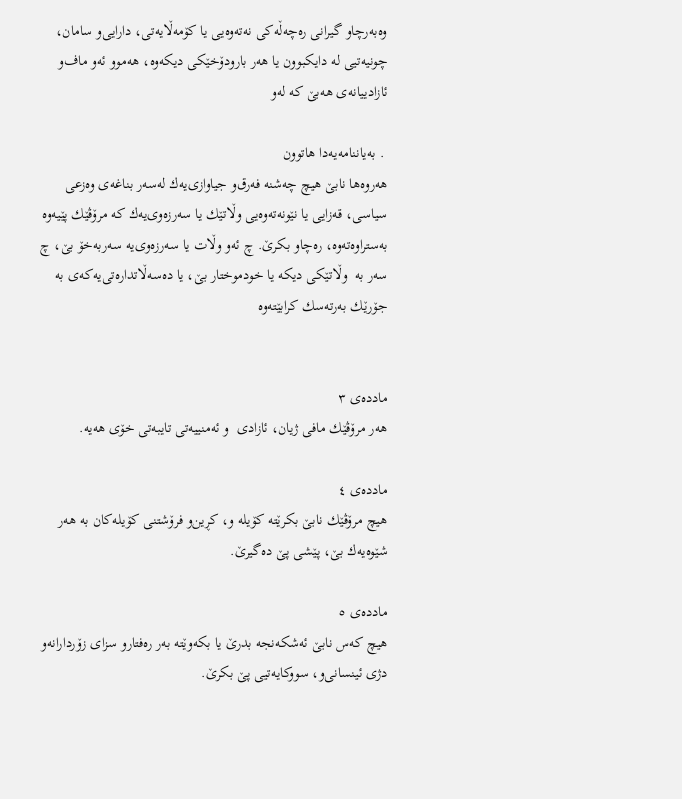وه‌به‌رچاو گیرانی‌ ره‌چه‌ڵه‌كی‌ نه‌ته‌وه‌یی‌ یا كۆمه‌ڵایه‌تی‌، دارایی‌‌و سامان، چونیه‌تیی‌ له‌ دایكبوون یا هه‌ر بارودۆخێكی‌ دیكه‌وه‌، هه‌موو ئه‌و ماف‌و ئازادییانه‌ی‌ هه‌بێ‌ كه‌ له‌و

 . به‌یاننامه‌یه‌دا هاتوون
هه‌روه‌ها نابێ‌ هیچ چه‌شنه‌ فه‌رق‌و جیاوازی‌یه‌ك له‌سه‌ر بناغه‌ی‌ وه‌زعی‌ سیاسی‌، قه‌زایی‌ یا نێونه‌ته‌وه‌یی‌ وڵاتێك یا سه‌رزه‌وی‌یه‌ك كه‌ مرۆڤێك پێیه‌وه‌ به‌ستراوه‌ته‌وه‌، ره‌چاو بكرێ‌. چ ئه‌و وڵات یا سه‌رزه‌وی‌یه‌ سه‌ربه‌خۆ بێ‌، چ سه‌ر بە  وڵاتێكی‌ دیكه‌ یا خودموختار بێ‌، یا ده‌سه‌ڵاتداره‌تی‌یه‌كه‌ی‌ به‌ جۆرێك به‌رته‌سك كرابێته‌وه‌


مادده‌ی‌ ٣
هه‌ر مرۆڤێك مافی‌ ژیان، ئازادی  ‌‌و ئه‌منییه‌تی‌ تایبه‌تی‌ خۆی‌ هه‌یه‌.

مادده‌ی‌ ٤
هیچ مرۆڤێك نابێ‌ بكرێته‌ كۆیله ‌‌و، كڕین‌و فرۆشتنی‌ كۆیله‌كان به‌ هه‌ر شێوه‌یه‌ك بێ‌، پێشی‌ پێ‌ ده‌گیرێ‌.

مادده‌ی‌ ٥
هیچ كه‌س نابێ‌ ئه‌شكه‌نجه‌ بدرێ‌ یا بكه‌وێته‌ به‌ر ره‌فتار‌و سزای‌ زۆردارانه‌‌و دژی‌ ئینسانی‌‌و، سووكایه‌تیی‌ پێ‌ بكرێ‌.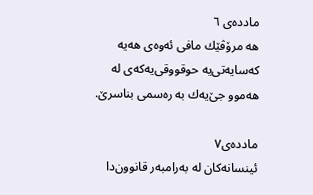مادده‌ی‌ ٦
هه‌ مرۆڤێك مافی‌ ئه‌وه‌ی‌ هه‌یه‌ كه‌سایه‌تی‌یه‌ حوقووقی‌یه‌كه‌ی‌ له‌ هه‌موو جێ‌یه‌ك به‌ ره‌سمی‌ بناسرێ‌.

مادده‌ی‌٧
ئینسانه‌كان له‌ به‌رامبه‌ر قانوون‌دا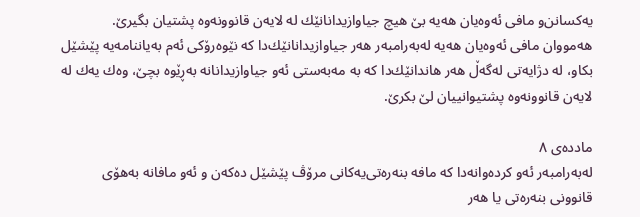یه‌كسانن‌و مافی‌ ئه‌وه‌یان هه‌یه‌ بێ‌ هیچ جیاوازیدانانێك له‌ لایه‌ن قانوونه‌وه‌ پشتیان بگیرێ‌. هه‌مووان مافی‌ ئه‌وه‌یان هه‌یه‌ له‌به‌رامبه‌ر هه‌ر جیاوازیدانانێك‌دا كه‌ نێوه‌رۆكی‌ ئه‌م به‌یاننامه‌یه‌ پێشێل بكا‌و، له‌ دژایه‌تی‌ له‌گه‌ڵ‌ هه‌ر هاندانێك‌دا كه‌ به‌ مه‌به‌ستی‌ ئه‌و جیاوازیدانانه‌ به‌ڕێوه‌ بچێ‌، وه‌ك یه‌ك له‌ لایه‌ن قانوونه‌وه‌ پشتیوانییان لێ‌ بكرێ‌.

مادده‌ی‌ ٨
له‌به‌رامبه‌ر ئه‌و كرده‌وانه‌دا كه‌ مافه‌ بنه‌ره‌تی‌یه‌كانی‌ مرۆڤ پێشێل ده‌كه‌ن ‌و ئه‌و مافانه‌ به‌هۆی‌ قانوونی‌ بنه‌ره‌تی‌ یا هه‌ر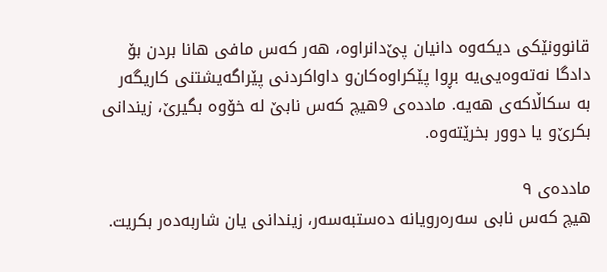قانوونێكی‌ دیكه‌وه‌ دانیان پێ‌دانراوه‌، هه‌ر كه‌س مافی‌ هانا بردن بۆ دادگا نه‌ته‌وه‌یی‌یه‌ بڕوا پێكراوه‌كان‌و داواكردنی‌ پێراگه‌یشتنی‌ كاریگه‌ر به‌ سكاڵاكه‌ی‌ هه‌یه‌. مادده‌ی‌ 9هیچ كه‌س نابێ‌ له‌ خۆوه‌ بگیرێ‌، زیندانی‌ بكرێ‌‌و یا دوور بخرێته‌وه‌.

ماددەی ٩
هیچ که‌س نابی سه‌ره‌رویانه ده‌ستبه‌سه‌ر، زیندانی یان شاربه‌ده‌ر بکریت.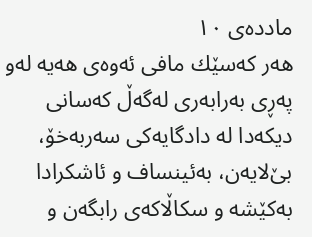مادده‌ی‌ ١٠
هه‌ر كه‌سێك مافی‌ ئه‌وه‌ی‌ هه‌یه‌ له‌و په‌ڕی‌ به‌رابه‌ری‌ له‌گه‌ڵ‌ كه‌سانی‌ دیكه‌دا له‌ دادگایه‌كی‌ سه‌ربه‌خۆ، بێ‌لایه‌ن، به‌ئینساف ‌و ئاشكرادا به‌كێشه ‌‌و سكاڵاكه‌ی‌ رابگه‌ن ‌و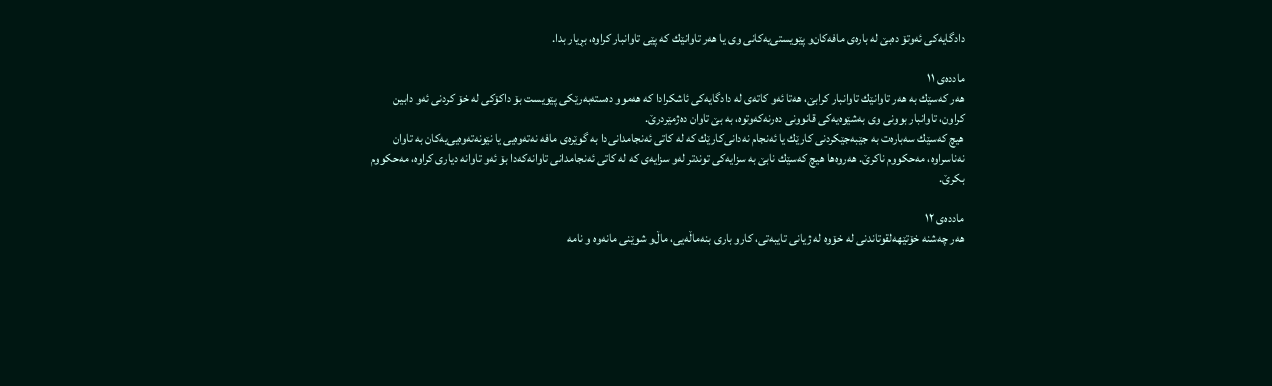دادگایه‌كی‌ ئه‌وتۆ ده‌بێ‌ له‌ باره‌ی‌ مافه‌كان‌و پێویستی‌یه‌كانی‌ وی‌ یا هه‌ر تاوانێك كه‌ پێی‌ تاوانبار كراوه‌، بڕیار بدا.

مادده‌ی‌ ١١
هه‌ر كه‌سێك به‌ هه‌ر تاوانێك تاوانبار كرابێ‌، هه‌تا ئه‌و كاته‌ی‌ له‌ دادگایه‌كی‌ ئاشكرادا كه‌ هه‌موو ده‌سته‌به‌رێكی‌ پێویست بۆ داكۆكی‌ له‌ خۆ كردنی‌ ئه‌و دابین كراون، تاوانبار بوونی‌ وی‌ به‌شێوه‌یه‌كی‌ قانوونی‌ ده‌رنه‌كه‌وتوه‌، به‌ بێ‌ تاوان ده‌ژمێردرێ‌.
هیچ كه‌سێك سه‌باره‌ت به‌ جێبه‌جێكردنی‌ كارێك یا ئه‌نجام نه‌دانی‌كارێك كه‌ له‌ كاتی‌ ئه‌نجامدانی‌دا به‌ گوێره‌ی‌ مافه‌ نه‌ته‌وه‌یی‌ یا نێونه‌ته‌وه‌یی‌یه‌كان به‌ تاوان نه‌ناسراوه‌، مه‌حكووم ناكرێ‌. هه‌روه‌ها هیچ كه‌سێك نابێ‌ به‌ سزایه‌كی‌ توندتر له‌و سزایه‌ی‌ كه‌ له‌ كاتی‌ ئه‌نجامدانی‌ تاوانه‌كه‌دا بۆ ئه‌و تاوانه‌ دیاری‌ كراوه‌، مه‌حكووم بكرێ‌.

مادده‌ی‌ ١٢
هه‌ر چه‌شنه‌ خۆتێهه‌لقوتاندنی‌ له‌ خۆوه‌ له‌ ژیانی‌ تایبه‌تی‌، كار‌و باری‌ بنه‌ماڵه‌یی‌، ماڵ‌‌و شوێنی‌ مانه‌وه ‌‌و نامه‌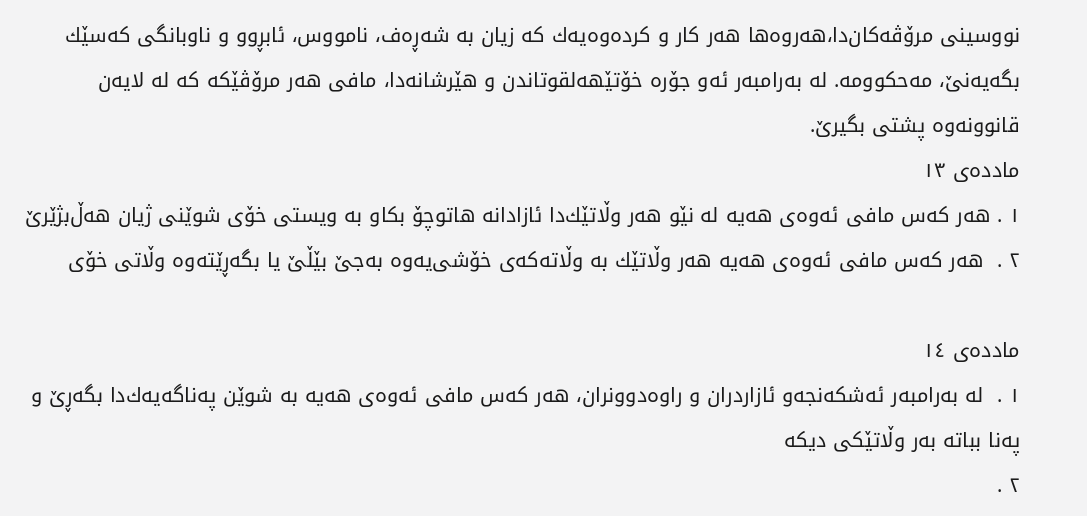نووسینی‌ مرۆڤه‌كان‌دا،هه‌روه‌ها هه‌ر كار ‌و كرده‌وه‌یه‌ك كه‌ زیان به‌ شه‌ڕه‌ف، نامووس، ئابڕوو ‌و ناوبانگی‌ كه‌سێك‌ بگه‌یه‌نێ‌، مه‌حكوومه‌. له‌ به‌رامبه‌ر ئه‌و جۆره‌ خۆتێهه‌لقوتاندن ‌و هێرشانه‌دا، مافی‌ هه‌ر مرۆڤێكه‌ كه‌ له‌ لایه‌ن قانوونه‌وه‌ پشتی‌ بگیرێ‌.
مادده‌ی‌ ١٣
١ . هه‌ر كه‌س مافی‌ ئه‌وه‌ی‌ هه‌یه‌ له‌ نێو هه‌ر وڵاتێك‌دا ئازادانه‌ هاتوچۆ بكا‌و به‌ ویستی‌ خۆی‌ شوێنی‌ ژیان هه‌ڵ‌بژێرێ‌
٢ .  هه‌ر كه‌س مافی‌ ئه‌وه‌ی‌ هه‌یه‌ هه‌ر وڵاتێك به‌ وڵاته‌كه‌ی‌ خۆشی‌یه‌وه‌ به‌جێ‌ بێڵێ‌ یا بگه‌ڕێته‌وه‌ وڵاتی‌ خۆی‌

مادده‌ی‌ ١٤
١ .  له‌ به‌رامبه‌ر ئه‌شكه‌نجه‌‌و ئازاردران ‌و راوه‌دوونران، هه‌ر كه‌س مافی‌ ئه‌وه‌ی‌ هه‌یه‌ به‌ شوێن په‌ناگه‌یه‌ك‌دا بگه‌ڕێ ‌‌و په‌نا بباته‌ به‌ر وڵاتێكی‌ دیكه‌
٢ .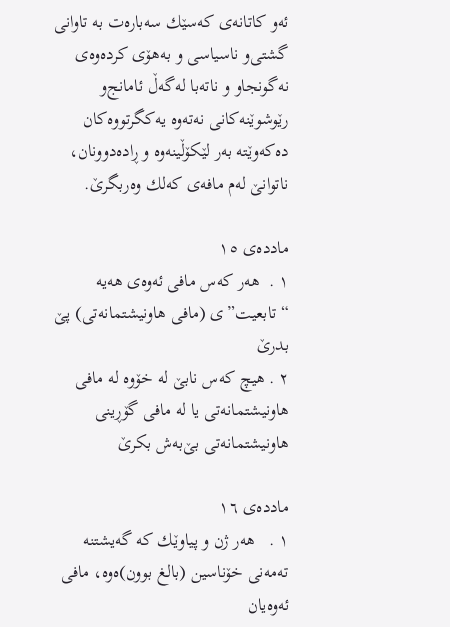ئه‌و كاتانه‌ی‌ كه‌سێك سه‌باره‌ت به‌ تاوانی‌ گشتی‌‌و ناسیاسی ‌‌و به‌هۆی‌ كرده‌وه‌ی‌ نه‌گونجاو ‌و ناته‌با له‌گه‌ڵ‌ ئامانج‌و رێوشوێنه‌كانی‌ نه‌ته‌وه‌ یه‌كگرتووه‌كان ده‌كه‌وێته‌ به‌ر لێكۆڵینه‌وه‌‌ و ڕاده‌دوونان، ناتوانێ‌ له‌م مافه‌ی‌ كه‌لك وه‌ربگرێ‌.

مادده‌ی‌ ١٥
١ .  هه‌ر كه‌س مافی‌ ئه‌وه‌ی‌ هه‌یه‌ “تابعیت”ی‌ (مافی‌ هاونیشتمانه‌تی‌) پێ‌ بدرێ‌
٢ . هیچ كه‌س نابێ‌ له‌ خۆوه‌ له‌ مافی‌ هاونیشتمانه‌تی ‌یا له‌ مافی‌ گۆڕینی‌ ‌ هاونیشتمانه‌تی ‌بێ‌به‌ش بكرێ‌

مادده‌ی‌ ١٦
١ .   هه‌ر ژن‌ و پیاوێك كه‌ گه‌یشتنه‌ ته‌مه‌نی‌ خۆناسین (بالغ بوون)ه‌وه‌، مافی‌ ئه‌وه‌یان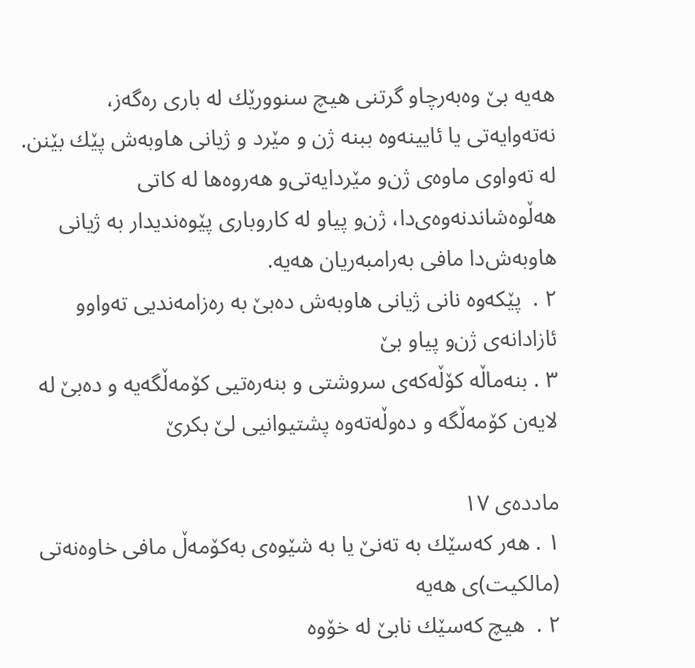هه‌یه‌ بێ‌ وه‌به‌رچاو گرتنی‌ هیچ سنوورێك له‌ باری‌ ره‌گه‌ز، نه‌ته‌وایه‌تی‌ یا ئایینه‌وه‌ ببنه‌ ژن ‌و مێرد‌ و ژیانی‌ هاوبه‌ش پێك بێنن. له‌ ته‌واوی‌ ماوه‌ی‌ ژن‌و مێردایه‌تی‌‌و هه‌روه‌ها له‌ كاتی‌ هه‌ڵوه‌شاندنه‌وه‌ی‌دا، ژن‌و پیاو له‌ كاروباری‌ پێوه‌ندیدار به‌ ژیانی‌ هاوبه‌ش‌دا مافی‌ به‌رامبه‌ریان هه‌یه‌.
٢ .  پێكه‌وه‌ نانی‌ ژیانی‌ هاوبه‌ش ده‌بێ‌ به‌ ره‌زامه‌ندیی‌ ته‌واو‌و ئازادانه‌ی‌ ژن‌و پیاو بێ‌
٣ . بنه‌ماڵه‌ كۆڵه‌كه‌ی‌ سروشتی‌‌ و بنه‌ره‌تیی‌ كۆمه‌ڵگه‌یه‌‌ و ده‌بێ‌ له‌ لایه‌ن كۆمه‌ڵگه‌‌ و ده‌وڵه‌ته‌وه‌ پشتیوانیی‌ لێ‌ بكرێ‌

مادده‌ی‌ ١٧
١ . هه‌ر كه‌سێك به‌ ته‌نێ‌ یا به‌ شێوه‌ی‌ به‌كۆمه‌ڵ‌ مافی‌ خاوه‌نه‌تی‌ (مالكیت)ی‌ هه‌یه‌
٢ .  هیچ كه‌سێك نابێ‌ له‌ خۆوه‌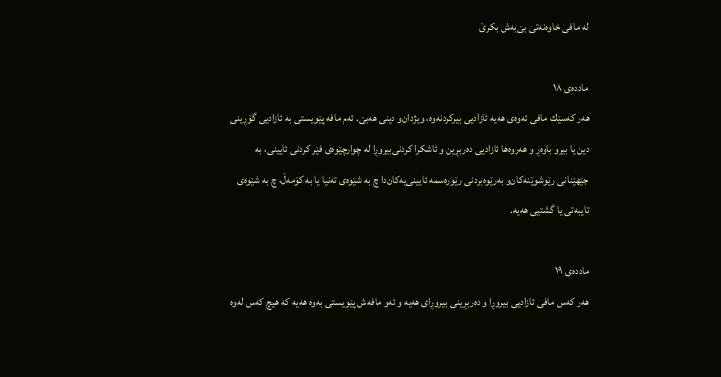له‌ مافی‌ خاوه‌نه‌تی‌ بێ‌به‌ش بكرێ‌

مادده‌ی‌ ١٨
هه‌ر كه‌سێك مافی‌ ئه‌وه‌ی‌ هه‌یه‌ ئازادیی‌ بیركردنه‌وه‌، ویژدان‌و دینی‌ هه‌بێ‌. ئه‌م مافه‌ پێویستی‌ به‌ ئازادیی‌ گۆڕینی‌ دین یا بیرو باوه‌ڕ ‌و هه‌روه‌ها ئازادیی‌ ده‌ربڕین ‌و ئاشكرا كردنی‌بیروڕا له‌ چوارچێوه‌ی‌ فێر كردنی‌ ئایینی‌، به‌ جێهێنانی‌ رێوشوێنه‌كان‌و به‌رێوه‌بردنی‌ رێوره‌سمه‌ ئایینی‌یه‌كان‌دا چ به‌ شێوه‌ی‌ ته‌نیا یا به‌ كۆمه‌ڵ‌، چ به‌ شێوه‌ی‌ تایبه‌تی‌ یا گشتیی‌ هه‌یه‌.

مادده‌ی‌ ١٩
هه‌ر كه‌س مافی‌ ئازادیی‌ بیروڕا ‌و ده‌ربڕینی‌ بیروڕای‌ هه‌یه ‌‌و ئه‌و مافه‌ش پێویستی‌ به‌وه‌ هه‌یه‌ كه‌ هیچ كه‌س له‌وه‌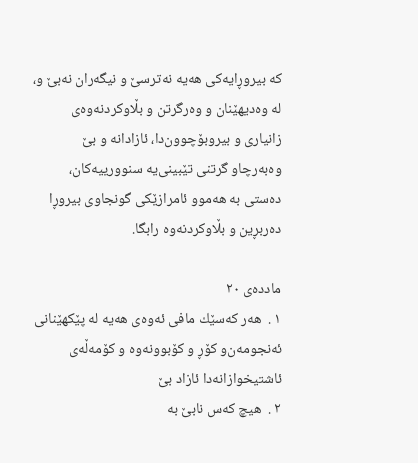كه‌ بیروڕایه‌كی‌ هه‌یه‌ نه‌ترسێ ‌‌و نیگه‌ران نه‌بێ ‌‌و، له‌ وه‌دیهێنان ‌و وه‌رگرتن‌ و بڵاوكردنه‌وه‌ی‌ زانیاری‌ و بیروبۆچوون‌دا، ئازادانه ‌‌و بێ‌ وه‌به‌رچاو گرتنی‌ تێبینی‌یه‌ سنوورییه‌‌‌كان، ده‌ستی‌ به‌ هه‌موو ئامرازێكی‌ گونجاوی‌ بیروڕا ده‌ربڕین ‌و بڵاوكردنه‌وه‌ رابگا.

مادده‌ی‌ ٢٠
١ .  هه‌ر كه‌سێك مافی‌ ئه‌وه‌ی‌ هه‌یه‌ له‌ پێكهێنانی‌ ئه‌نجومه‌ن‌و كۆڕ ‌و كۆبوونه‌وه ‌‌و كۆمه‌ڵه‌ی‌ ئاشتیخوازانه‌دا ئازاد بێ‌
٢ .  هیچ كه‌س نابێ‌ به‌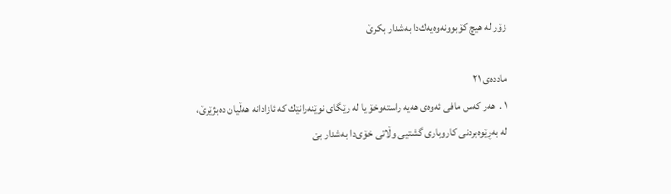زۆر له‌ هیچ كۆبوونه‌وه‌یه‌ك‌دا به‌شدار بكرێ‌

مادده‌ی‌ ٢١
١ .  هه‌ر كه‌س مافی‌ ئه‌وه‌ی‌ هه‌یه‌ راسته‌وخۆ یا له‌ رێگای‌ نوێنه‌رانێك كه‌ ئازادانه‌ هه‌ڵیان ده‌بژێرێ‌، له‌ به‌ڕێوه‌بردنی‌ كاروباری‌ گشتیی‌ وڵاتی‌ خۆی‌دا به‌شدار بێ‌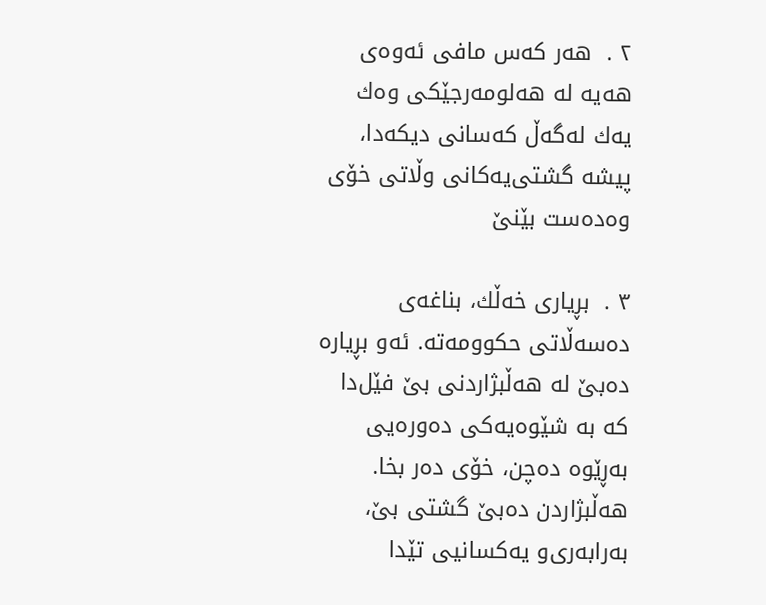٢ .  هه‌ر كه‌س مافی‌ ئه‌وه‌ی‌ هه‌یه‌ له‌ هه‌لومه‌رجێكی‌ وه‌ك یه‌ك له‌گه‌ڵ‌ كه‌سانی‌ دیكه‌دا، پیشه‌ گشتی‌یه‌كانی‌ وڵاتی‌ خۆی‌ وه‌ده‌ست بێنێ‌

٣ .  بڕیاری‌ خه‌ڵك، بناغه‌ی‌ ده‌سه‌ڵاتی‌ حكوومه‌ته‌. ئه‌و بڕیاره‌ ده‌بێ‌ له‌ هه‌ڵبژاردنی‌ بێ‌ فێل‌دا كه‌ به‌ شێوه‌یه‌كی‌ ده‌وره‌یی‌ به‌ڕێوه‌ ده‌چن، خۆی‌ ده‌ر بخا. هه‌ڵبژاردن ده‌بێ‌ گشتی‌ بێ‌، به‌رابه‌ری‌‌و یه‌كسانیی‌ تێدا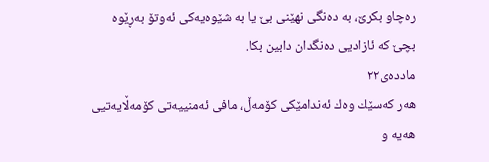ره‌چاو بكرێ‌، به‌ ده‌نگی‌ نهێنی‌ بێ‌ یا به‌ شێوه‌یه‌كی‌ ئه‌وتۆ به‌ڕێوه‌ بچێ‌ كه‌ ئازادیی‌ ده‌نگدان دابین بكا.
مادده‌ی٢٢
هه‌ر كه‌سێك وه‌ك ئه‌ندامێكی‌ كۆمه‌ڵ‌، مافی‌ ئه‌منییه‌تی‌ كۆمه‌ڵایه‌تیی‌ هه‌یه ‌‌و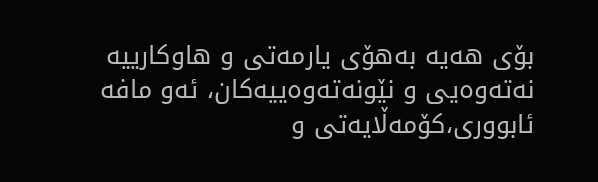بۆی‌ هه‌یه‌ به‌هۆی‌ یارمه‌تی ‌‌و هاوكارییه‌‌ نه‌ته‌وه‌یی ‌‌و نێونه‌ته‌وه‌ییه‌كان، ئه‌و مافه‌ ئابووری‌،كۆمه‌ڵایه‌تی‌ و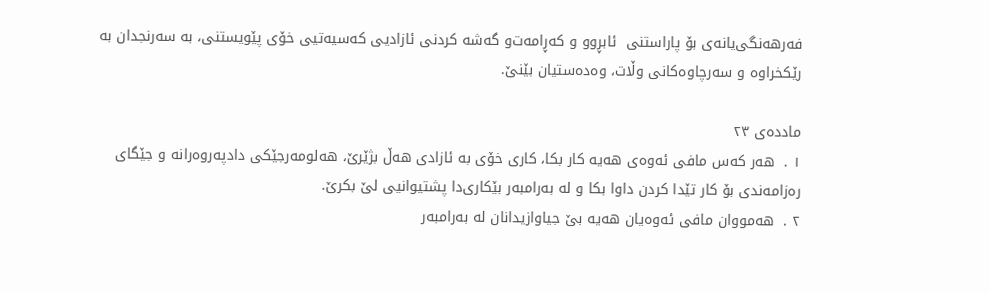فه‌رهه‌نگی‌یانه‌ی‌ بۆ پاراستنی‌  ئابڕوو‌ و كه‌ڕامه‌ت‌و گه‌شه‌ كردنی‌ ئازادیی‌ كه‌سیه‌تیی‌ خۆی‌ پێویستنی‌، به‌ سه‌رنجدان به‌ رێكخراوه‌‌ و سه‌رچاوه‌كانی‌ وڵات، وه‌ده‌ستیان بێنێ‌.

مادده‌ی‌ ٢٣
١ .  هه‌ر كه‌س مافی‌ ئه‌وه‌ی‌ هه‌یه‌ كار بكا، كاری‌ خۆی‌ به‌ ئازادی‌ هه‌ڵ‌ بژێرێ‌، هه‌لومه‌رجێكی‌ دادپه‌روه‌رانه ‌‌و جێگای‌ ره‌زامه‌ندی‌ بۆ كار تێدا كردن داوا بكا ‌و له‌ به‌رامبه‌ر بێكاری‌دا پشتیوانیی‌ لێ‌ بكرێ.
٢ .  هه‌مووان مافی‌ ئه‌وه‌یان هه‌یه‌ بێ‌ جیاوازیدانان له‌ به‌رامبه‌ر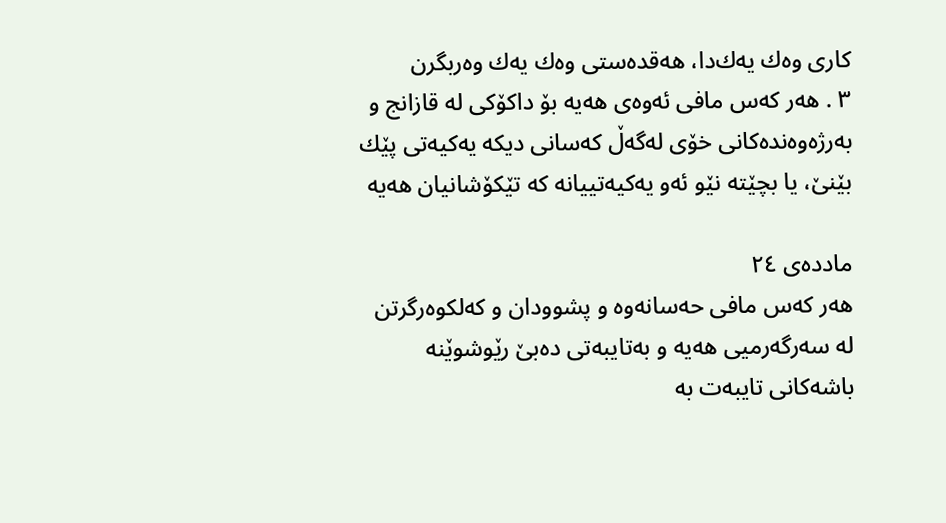كاری‌ وه‌ك یه‌ك‌دا، هه‌قده‌ستی‌ وه‌ك یه‌ك وه‌ربگرن‌
٣ . هه‌ر كه‌س مافی‌ ئه‌وه‌ی‌ هه‌یه‌ بۆ داكۆكی‌ له‌ قازانج‌ و به‌رژه‌وه‌نده‌كانی‌ خۆی‌ له‌گه‌ڵ‌ كه‌سانی‌ دیكه‌ یه‌كیه‌تی‌ پێك بێنێ‌، یا بچێته‌ نێو ئه‌و یه‌كیه‌تییانه‌ كه‌ تێكۆشانیان هه‌یه‌

مادده‌ی‌ ٢٤
هه‌ر كه‌س مافی‌ حه‌سانه‌وه ‌‌و پشوودان ‌و كه‌لكوه‌رگرتن له‌ سه‌رگه‌رمیی‌ هه‌یه ‌‌و به‌تایبه‌تی‌ ده‌بێ‌ رێوشوێنه‌ باشه‌كانی‌ تایبه‌ت به‌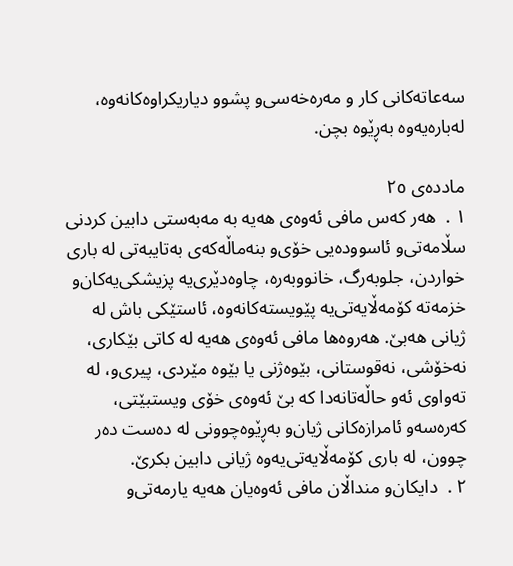سه‌عاته‌كانی‌ كار ‌و مه‌ره‌خه‌سی‌‌و پشوو دیاریكراوه‌كانه‌وه‌، له‌باره‌یه‌وه‌ به‌ڕێوه‌ بچن.

مادده‌ی‌ ٢٥
١ .  هه‌ر كه‌س مافی‌ ئه‌وه‌ی‌ هه‌یه‌ به‌ مه‌به‌ستی‌ دابین كردنی‌ سڵامه‌تی‌‌و ئاسووده‌یی‌ خۆی‌‌و بنه‌ماڵه‌كه‌ی‌ به‌تایبه‌تی‌ له‌ باری‌ خواردن، جلوبه‌رگ، خانووبه‌ره‌، چاوه‌دێری‌یه‌ پزیشكی‌یه‌كان‌و خزمه‌ته‌ كۆمه‌ڵایه‌تی‌یه‌ پێویسته‌كانه‌وه‌، ئاستێكی‌ باش له‌ ژیانی‌ هه‌بێ‌. هه‌روه‌ها مافی‌ ئه‌وه‌ی‌ هه‌یه‌ له‌ كاتی‌ بێكاری‌، نه‌خۆشی‌، نه‌قوستانی‌، بێوه‌ژنی‌ یا بێوه‌ مێردی‌، پیری‌‌و، له‌ ته‌واوی‌ ئه‌و حاڵه‌تانه‌دا كه‌ بێ‌ ئه‌وه‌ی‌ خۆی‌ ویستبێتی‌، كه‌ره‌سه‌‌و ئامرازه‌كانی‌ ژیان‌و به‌ڕێوه‌چوونی‌ له‌ ده‌ست ده‌ر چوون، له‌ باری‌ كۆمه‌ڵایه‌تی‌یه‌وه‌ ژیانی‌ دابین بكرێ‌.
٢ .  دایكان‌و منداڵان مافی‌ ئه‌وه‌یان هه‌یه‌ یارمه‌تی‌‌و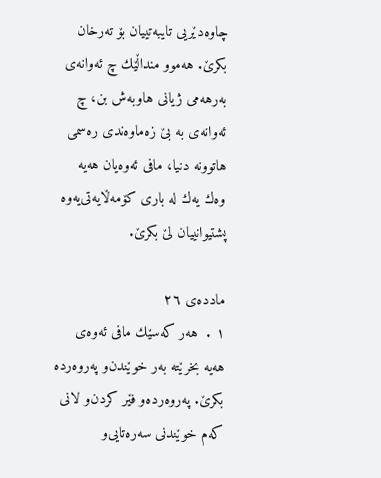چاوه‌دێریی‌ تایبه‌تییان بۆ ته‌رخان بكرێ‌. هه‌موو منداڵێك چ ئه‌وانه‌ی‌ به‌رهه‌می‌ ژیانی‌ هاوبه‌ش بن، چ ئه‌وانه‌ی‌ به‌ بێ‌ زه‌ماوه‌ندی‌ ره‌سمی‌ هاتوونه‌ دنیا، مافی‌ ئه‌وه‌یان هه‌یه‌ وه‌ك یه‌ك له‌ باری‌ كۆمه‌ڵایه‌تی‌یه‌وه‌ پشتیوانییان لێ‌ بكرێ‌.

مادده‌ی‌ ٢٦
١ .  هه‌ر كه‌سێك مافی‌ ئه‌وه‌ی‌ هه‌یه‌ بخرێته‌ به‌ر خوێندن‌و په‌روه‌رده‌ بكرێ‌. په‌روه‌رده‌‌و فێر كردن‌و لانی‌ كه‌م خوێندنی‌ سه‌ره‌تایی‌‌و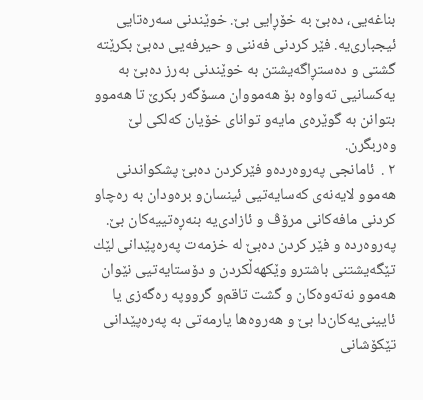بناغه‌یی‌، ده‌بێ‌ به‌ خۆڕایی‌ بێ‌. خوێندنی‌ سه‌ره‌تایی‌ ئیجباری‌یه‌. فێر كردنی‌ فه‌ننی ‌‌و حیرفه‌یی‌ ده‌بێ‌ بكرێته‌ گشتی ‌‌و ده‌ستڕاگه‌یشتن به‌ خوێندنی‌ به‌رز ده‌بێ‌ به‌ یه‌كسانیی‌ ته‌واوه‌ بۆ هه‌مووان مسۆگه‌ر بكرێ‌ تا هه‌موو بتوانن به‌ گوێره‌ی‌ مایه‌‌و توانای خۆیان كه‌لكی‌ لێ‌ وه‌ربگرن.
٢ .  ئامانجی‌ په‌روه‌رده‌‌و فێركردن ده‌بێ‌ پشكواندنی‌ هه‌موو لایه‌نه‌ی‌ كه‌سایه‌تیی‌ ئینسان‌و بره‌ودان به‌ ره‌چاو كردنی‌ مافه‌كانی‌ مرۆڤ و ئازادی‌یه‌ بنه‌ڕه‌تییه‌كان بێ‌. په‌روه‌رده‌‌ و فێر كردن ده‌بێ‌ له‌ خزمه‌ت په‌ره‌پێدانی‌ لێك تێگه‌یشتنی‌ باشتر‌و وێكهه‌ڵكردن ‌و دۆستایه‌تیی‌ نێوان هه‌موو نه‌ته‌وه‌كان ‌و گشت تاقم‌و گرووپه‌ ره‌گه‌زی‌ یا ئایینی‌یه‌كان‌دا بێ‌‌ و هه‌روه‌ها یارمه‌تی‌ به‌ په‌ره‌پێدانی‌ تێكۆشانی‌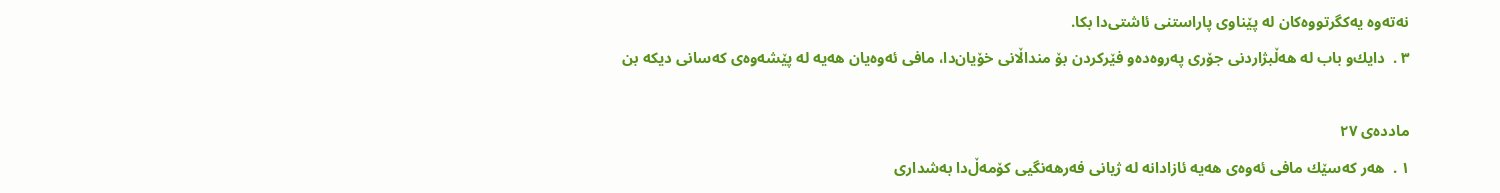نه‌ته‌وه ‌یه‌كگرتووه‌كان له‌ پێناوی‌ پاراستنی‌ ئاشتی‌دا بكا.
٣ .  دایك‌و باب له‌ هه‌ڵبژاردنی‌ جۆری‌ په‌روه‌ده‌‌و فێركردن بۆ منداڵانی‌ خۆیان‌دا، مافی‌ ئه‌وه‌یان هه‌یه‌ له‌ پێشه‌وه‌ی‌ كه‌سانی‌ دیكه‌ بن

مادده‌ی‌ ٢٧
١ .  هه‌ر كه‌سێك مافی‌ ئه‌وه‌ی‌ هه‌یه‌ ئازادانه‌ له‌ ژیانی‌ فه‌رهه‌نگیی‌ كۆمه‌ڵ‌‌دا به‌شداری‌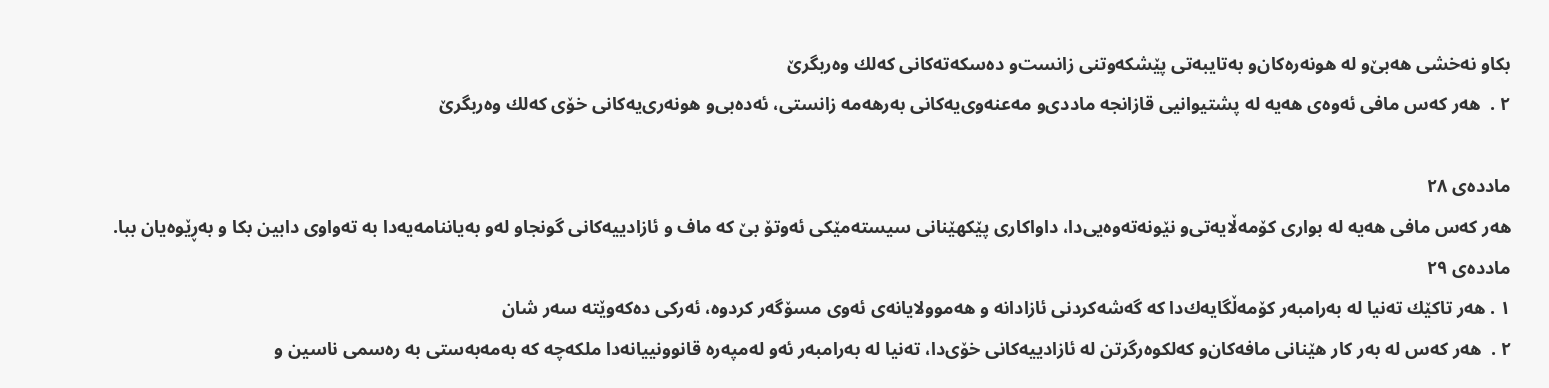بكا‌و نه‌خشی‌ هه‌بێ‌‌و له‌ هونه‌ره‌كان‌و به‌تایبه‌تی‌ پێشكه‌وتنی‌ زانست‌و ده‌سكه‌ته‌كانی‌ كه‌لك وه‌ربگرێ‌
٢ .  هه‌ر كه‌س مافی‌ ئه‌وه‌ی‌ هه‌یه‌ له‌ پشتیوانیی‌ قازانجه‌ ماددی‌‌و مه‌عنه‌وی‌یه‌كانی‌ به‌رهه‌مه‌ زانستی‌، ئه‌ده‌بی‌‌و هونه‌ری‌یه‌كانی‌ خۆی‌ كه‌لك وه‌ربگرێ‌

مادده‌ی‌ ٢٨
هه‌ر كه‌س مافی‌ هه‌یه‌ له‌ بواری‌ كۆمه‌ڵایه‌تی‌‌و نێونه‌ته‌وه‌یی‌دا، داواكاری‌ پێكهێنانی‌ سیسته‌مێكی‌ ئه‌وتۆ بێ‌ كه‌ ماف ‌و ئازادییه‌كانی‌ گونجاو له‌و به‌یاننامه‌یه‌دا به‌ ته‌واوی‌ دابین بكا‌ و به‌ڕێوه‌یان ببا.
مادده‌ی‌ ٢٩
١ . هه‌ر تاكێك ته‌نیا له‌ به‌رامبه‌ر كۆمه‌ڵگایه‌ك‌دا كه‌ گه‌شه‌كردنی‌ ئازادانه ‌‌و هه‌موولایانه‌ی‌ ئه‌وی‌ مسۆگه‌ر كردوه‌، ئه‌ركی‌ ده‌كه‌وێته‌ سه‌ر شان
٢ .  هه‌ر كه‌س له‌ به‌ر كار هێنانی‌ مافه‌كان‌و كه‌لكوه‌رگرتن له‌ ئازادییه‌كانی‌ خۆی‌دا، ته‌نیا له‌ به‌رامبه‌ر ئه‌و له‌مپه‌ره‌ قانوونییانه‌دا ملكه‌چه‌ كه‌ به‌مه‌به‌ستی‌ به‌ ره‌سمی‌ ناسین ‌و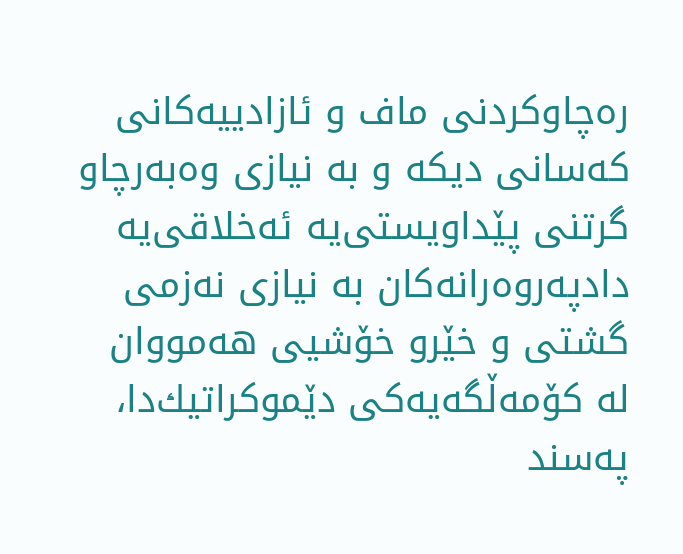ره‌چاوكردنی‌ ماف‌ و ئازادییه‌كانی‌ كه‌سانی‌ دیكه ‌‌و به‌ نیازی‌ وه‌به‌رچاو گرتنی‌ پێداویستی‌یه‌ ئه‌خلاقی‌یه‌ دادپه‌روه‌رانه‌كان به‌ نیازی‌ نه‌زمی‌ گشتی ‌‌و خێر‌و خۆشیی‌ هه‌مووان له‌ كۆمه‌ڵگه‌یه‌كی‌ دێموكراتیك‌دا، په‌سند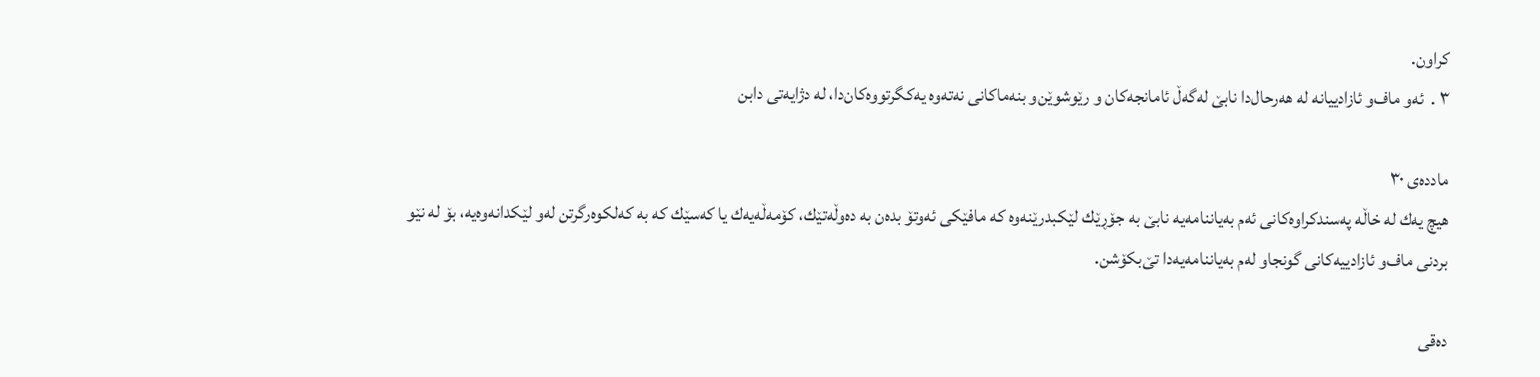كراون.
٣ .  ئه‌و ماف‌و ئازادییانه‌ له‌ هه‌رحال‌دا نابێ‌ له‌گه‌ڵ‌ ئامانجه‌كان ‌و رێوشوێن‌و بنه‌ماكانی‌ نه‌ته‌وه‌ یه‌كگرتووه‌كان‌دا، له‌ دژایه‌تی‌ دابن

مادده‌ی‌ ٣٠
هیچ یه‌ك له‌ خاڵه‌ په‌سندكراوه‌كانی‌ ئه‌م به‌یاننامه‌یه‌ نابێ‌ به‌ جۆڕێك لێکبدرێنه‌وه‌ كه‌ مافێكی‌ ئه‌وتۆ بده‌ن به‌ ده‌وڵه‌تێك، كۆمه‌ڵه‌یه‌ك یا كه‌سێك كه‌ به‌ که‌لکوه‌رگرتن له‌و لێکدانه‌وه‌یه‌، بۆ له‌ نێو بردنی‌ ماف‌و ئازادییه‌كانی‌ گونجاو له‌م به‌یاننامه‌یه‌دا تێ‌بكۆشن.

دەقی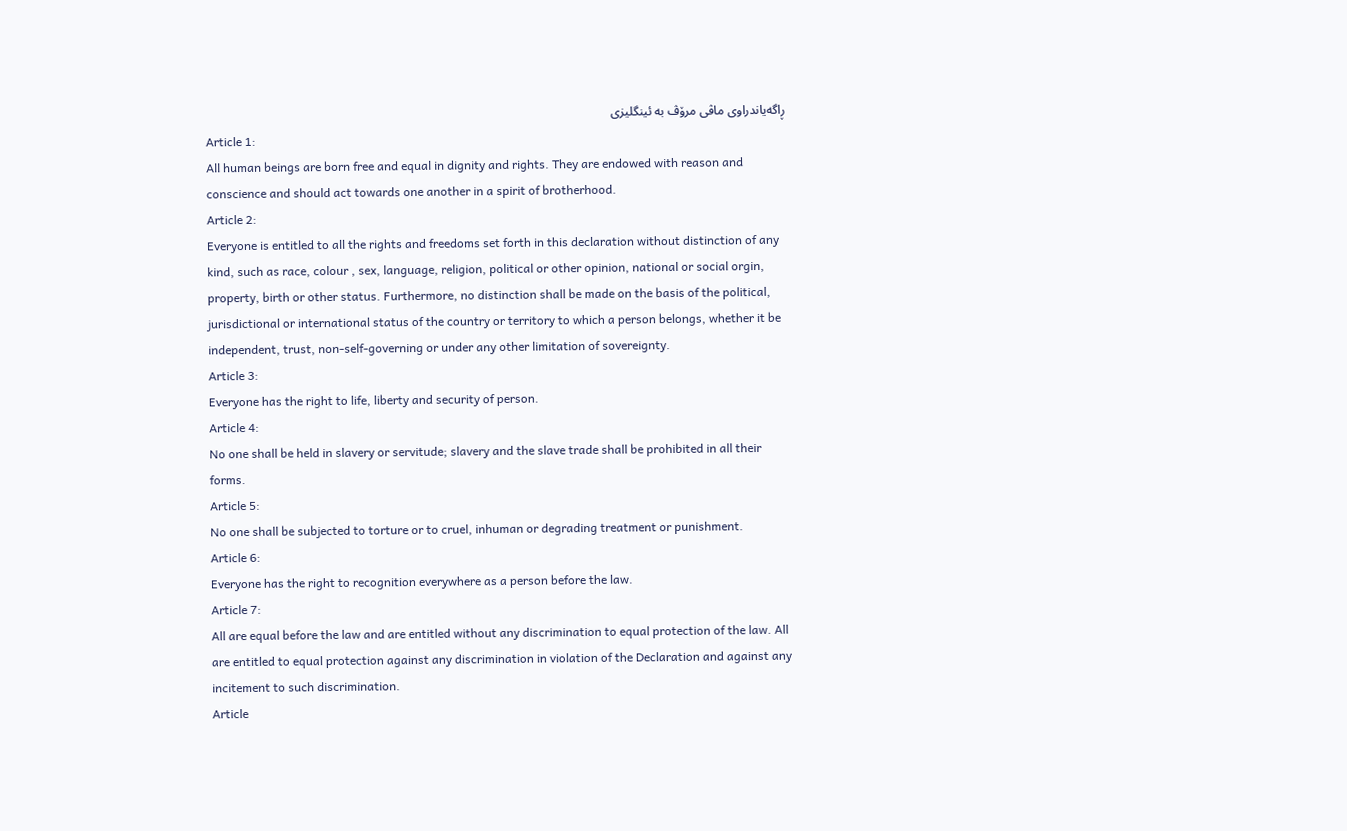ڕاگەیاندراوی ماڤی مرۆڤ بە ئینگلیزی
Article 1:
All human beings are born free and equal in dignity and rights. They are endowed with reason and conscience and should act towards one another in a spirit of brotherhood.
Article 2:
Everyone is entitled to all the rights and freedoms set forth in this declaration without distinction of any kind, such as race, colour , sex, language, religion, political or other opinion, national or social orgin, property, birth or other status. Furthermore, no distinction shall be made on the basis of the political, jurisdictional or international status of the country or territory to which a person belongs, whether it be independent, trust, non-self-governing or under any other limitation of sovereignty.
Article 3:
Everyone has the right to life, liberty and security of person.
Article 4:
No one shall be held in slavery or servitude; slavery and the slave trade shall be prohibited in all their forms.
Article 5:
No one shall be subjected to torture or to cruel, inhuman or degrading treatment or punishment.
Article 6:
Everyone has the right to recognition everywhere as a person before the law.
Article 7:
All are equal before the law and are entitled without any discrimination to equal protection of the law. All are entitled to equal protection against any discrimination in violation of the Declaration and against any incitement to such discrimination.
Article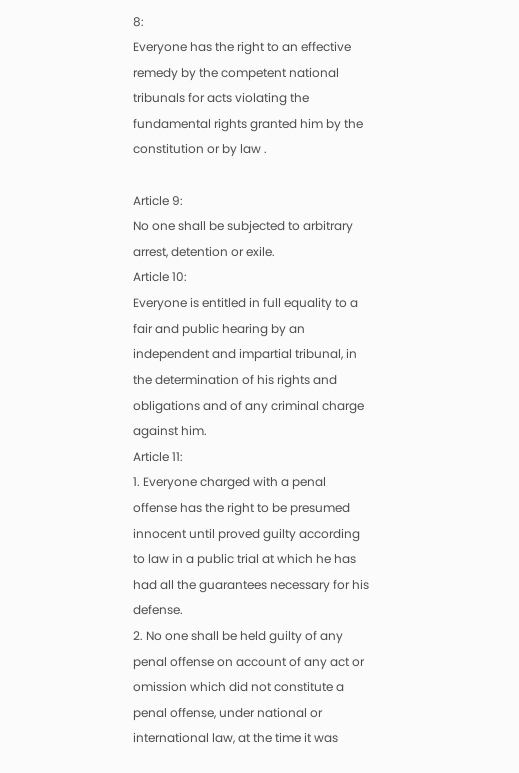8:
Everyone has the right to an effective remedy by the competent national tribunals for acts violating the fundamental rights granted him by the constitution or by law .

Article 9:
No one shall be subjected to arbitrary arrest, detention or exile.
Article 10:
Everyone is entitled in full equality to a fair and public hearing by an independent and impartial tribunal, in the determination of his rights and obligations and of any criminal charge against him.
Article 11:
1. Everyone charged with a penal offense has the right to be presumed innocent until proved guilty according to law in a public trial at which he has had all the guarantees necessary for his defense.
2. No one shall be held guilty of any penal offense on account of any act or omission which did not constitute a penal offense, under national or international law, at the time it was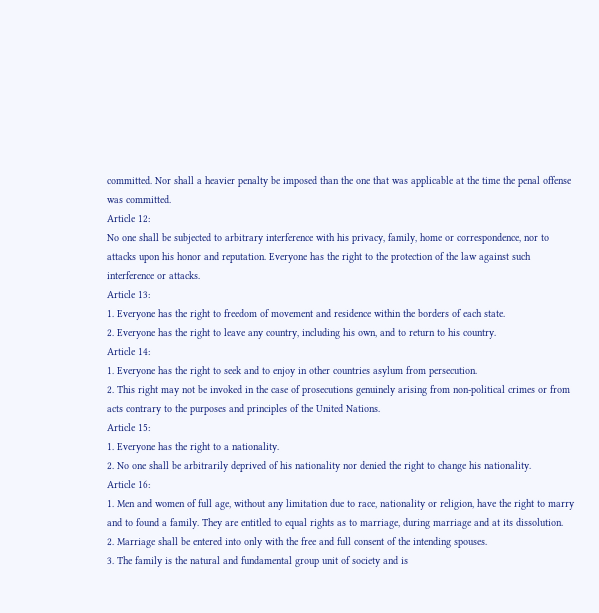committed. Nor shall a heavier penalty be imposed than the one that was applicable at the time the penal offense was committed.
Article 12:
No one shall be subjected to arbitrary interference with his privacy, family, home or correspondence, nor to attacks upon his honor and reputation. Everyone has the right to the protection of the law against such interference or attacks.
Article 13:
1. Everyone has the right to freedom of movement and residence within the borders of each state.
2. Everyone has the right to leave any country, including his own, and to return to his country.
Article 14:
1. Everyone has the right to seek and to enjoy in other countries asylum from persecution.
2. This right may not be invoked in the case of prosecutions genuinely arising from non-political crimes or from acts contrary to the purposes and principles of the United Nations.
Article 15:
1. Everyone has the right to a nationality.
2. No one shall be arbitrarily deprived of his nationality nor denied the right to change his nationality.
Article 16:
1. Men and women of full age, without any limitation due to race, nationality or religion, have the right to marry and to found a family. They are entitled to equal rights as to marriage, during marriage and at its dissolution.
2. Marriage shall be entered into only with the free and full consent of the intending spouses.
3. The family is the natural and fundamental group unit of society and is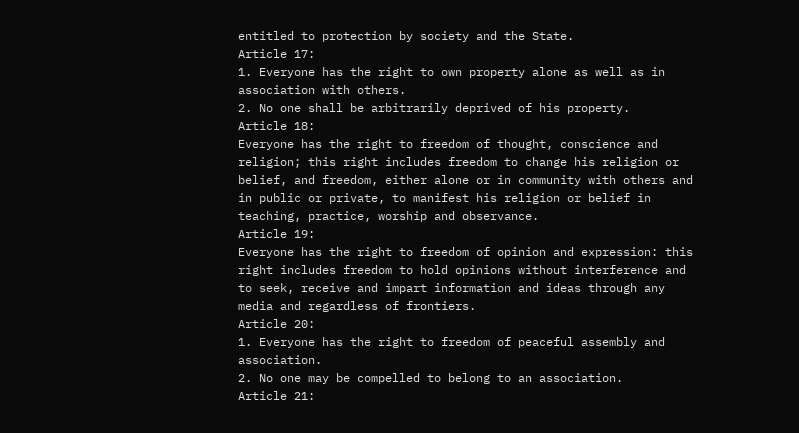entitled to protection by society and the State.
Article 17:
1. Everyone has the right to own property alone as well as in association with others.
2. No one shall be arbitrarily deprived of his property.
Article 18:
Everyone has the right to freedom of thought, conscience and religion; this right includes freedom to change his religion or belief, and freedom, either alone or in community with others and in public or private, to manifest his religion or belief in teaching, practice, worship and observance.
Article 19:
Everyone has the right to freedom of opinion and expression: this right includes freedom to hold opinions without interference and to seek, receive and impart information and ideas through any media and regardless of frontiers.
Article 20:
1. Everyone has the right to freedom of peaceful assembly and association.
2. No one may be compelled to belong to an association.
Article 21: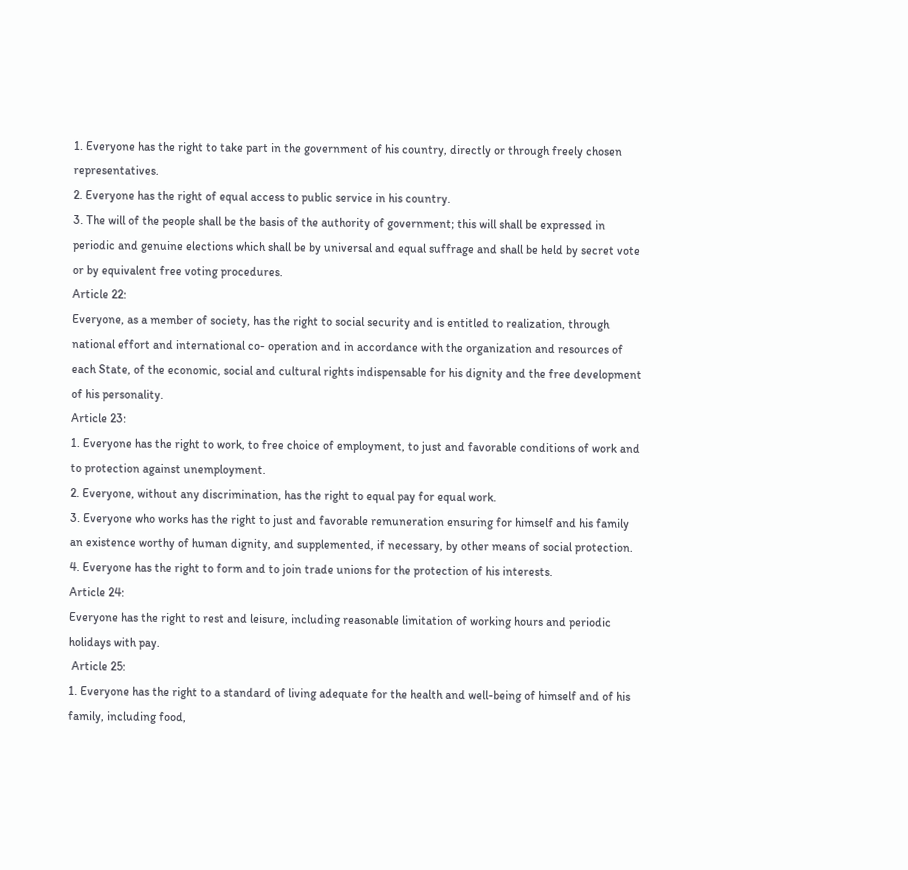1. Everyone has the right to take part in the government of his country, directly or through freely chosen representatives.
2. Everyone has the right of equal access to public service in his country.
3. The will of the people shall be the basis of the authority of government; this will shall be expressed in periodic and genuine elections which shall be by universal and equal suffrage and shall be held by secret vote or by equivalent free voting procedures.
Article 22:
Everyone, as a member of society, has the right to social security and is entitled to realization, through national effort and international co- operation and in accordance with the organization and resources of each State, of the economic, social and cultural rights indispensable for his dignity and the free development of his personality.
Article 23:
1. Everyone has the right to work, to free choice of employment, to just and favorable conditions of work and to protection against unemployment.
2. Everyone, without any discrimination, has the right to equal pay for equal work.
3. Everyone who works has the right to just and favorable remuneration ensuring for himself and his family an existence worthy of human dignity, and supplemented, if necessary, by other means of social protection.
4. Everyone has the right to form and to join trade unions for the protection of his interests.
Article 24:
Everyone has the right to rest and leisure, including reasonable limitation of working hours and periodic holidays with pay.
 Article 25:
1. Everyone has the right to a standard of living adequate for the health and well-being of himself and of his family, including food,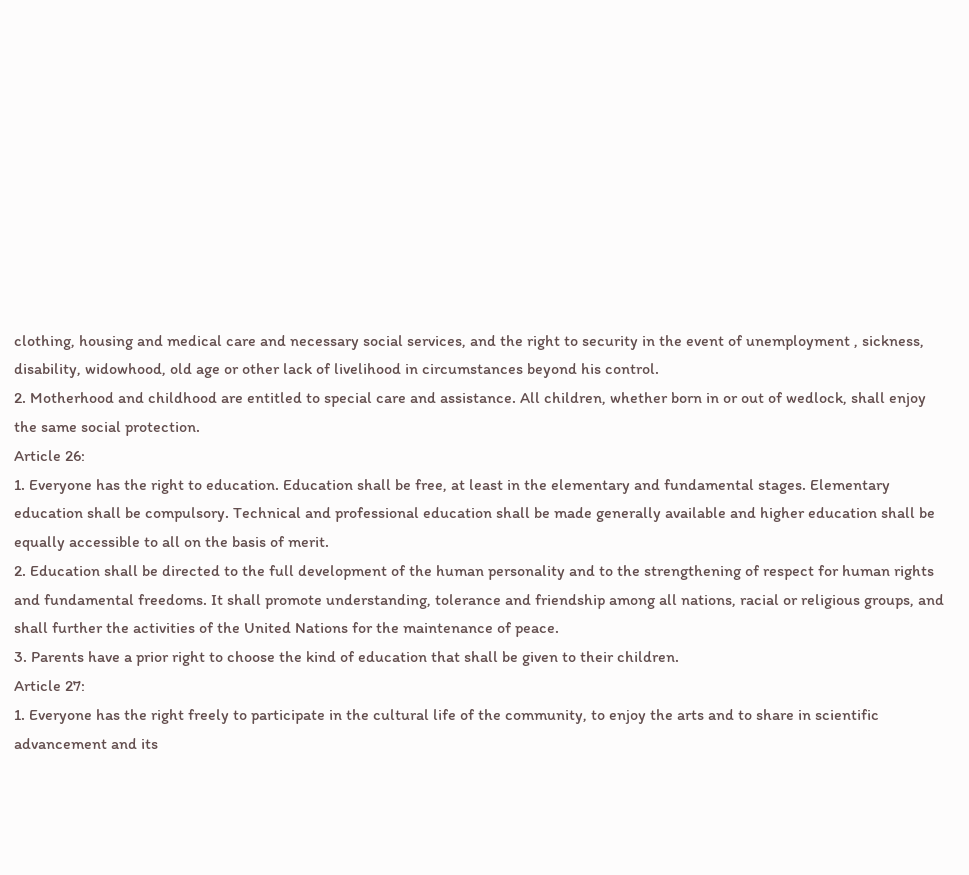clothing, housing and medical care and necessary social services, and the right to security in the event of unemployment , sickness, disability, widowhood, old age or other lack of livelihood in circumstances beyond his control.
2. Motherhood and childhood are entitled to special care and assistance. All children, whether born in or out of wedlock, shall enjoy the same social protection.
Article 26:
1. Everyone has the right to education. Education shall be free, at least in the elementary and fundamental stages. Elementary education shall be compulsory. Technical and professional education shall be made generally available and higher education shall be equally accessible to all on the basis of merit.
2. Education shall be directed to the full development of the human personality and to the strengthening of respect for human rights and fundamental freedoms. It shall promote understanding, tolerance and friendship among all nations, racial or religious groups, and shall further the activities of the United Nations for the maintenance of peace.
3. Parents have a prior right to choose the kind of education that shall be given to their children.
Article 27:
1. Everyone has the right freely to participate in the cultural life of the community, to enjoy the arts and to share in scientific advancement and its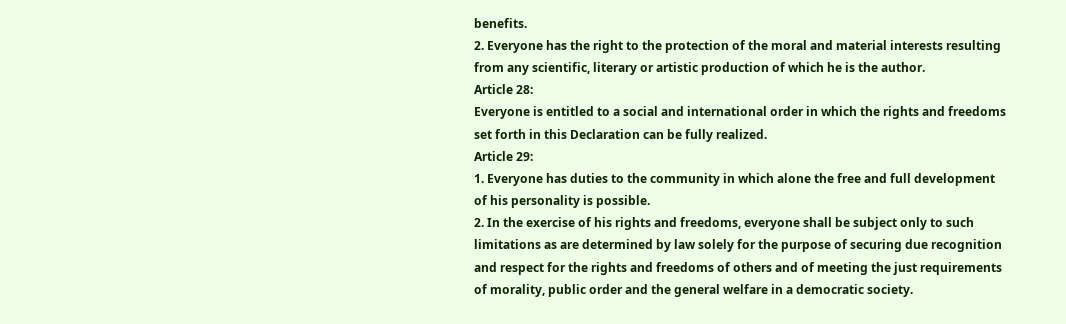benefits.
2. Everyone has the right to the protection of the moral and material interests resulting from any scientific, literary or artistic production of which he is the author.
Article 28:
Everyone is entitled to a social and international order in which the rights and freedoms set forth in this Declaration can be fully realized.
Article 29:
1. Everyone has duties to the community in which alone the free and full development of his personality is possible.
2. In the exercise of his rights and freedoms, everyone shall be subject only to such limitations as are determined by law solely for the purpose of securing due recognition and respect for the rights and freedoms of others and of meeting the just requirements of morality, public order and the general welfare in a democratic society.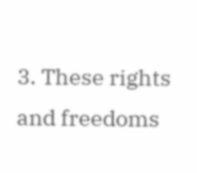3. These rights and freedoms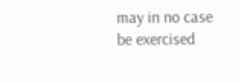may in no case be exercised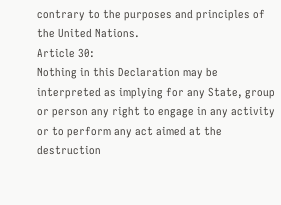contrary to the purposes and principles of the United Nations.
Article 30:
Nothing in this Declaration may be interpreted as implying for any State, group or person any right to engage in any activity or to perform any act aimed at the destruction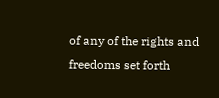of any of the rights and freedoms set forth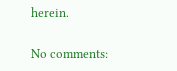herein.

No comments: